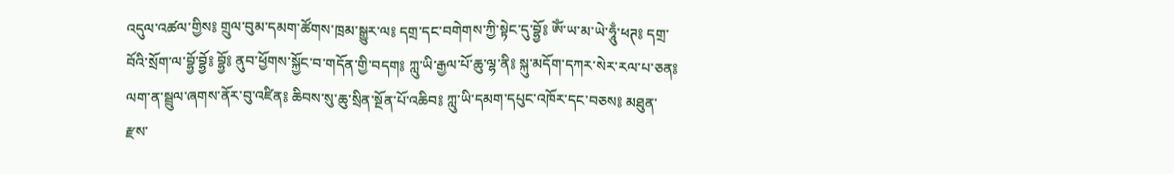འདུལ་འཚལ་གྱིས༔ གྲུལ་བུམ་དམག་ཚོགས་ཁྲམ་སྒྱུར་ལ༔ དགྲ་དང་བགེགས་ཀྱི་སྟེང་དུ་བྷྱོ༔ ཨོཾ་ཡ་མ་ཡེ་ཧཱུྃ་ཕཊ༔ དགྲ་བོའི་སྲོག་ལ་བྷྱོ་བྷྱོ༔ བྷྱོ༔ ནུབ་ཕྱོགས་སྐྱོང་བ་གདོན་གྱི་བདག༔ ཀླུ་ཡི་རྒྱལ་པོ་ཆུ་ལྷ་ནི༔ སྐུ་མདོག་དཀར་སེར་རལ་པ་ཅན༔ ལག་ན་སྦྲུལ་ཞགས་ནོར་བུ་འཛིན༔ ཆིབས་སུ་ཆུ་སྲིན་སྔོན་པོ་འཆིབ༔ ཀླུ་ཡི་དམག་དཔུང་འཁོར་དང་བཅས༔ མཐུན་རྫས་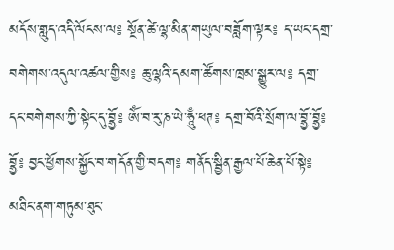མདོས་གླུད་འདི་ལོངས་ལ༔ སྔོན་ཚེ་ལྷ་མིན་གཡུལ་བཟློག་ལྟར༔ ད་ཡང་དགྲ་བགེགས་འདུལ་འཚལ་གྱིས༔ ཆུ་ལྷའི་དམག་ཚོགས་ཁྲམ་སྒྱུར་ལ༔ དགྲ་དང་བགེགས་ཀྱི་སྟེང་དུ་བྷྱོ༔ ཨོཾ་བ་རུ་ཎ་ཡེ་ཧཱུྃ་ཕཊ༔ དགྲ་བོའི་སྲོག་ལ་བྷྱོ་བྷྱོ༔ བྷྱོ༔ བྱང་ཕྱོགས་སྐྱོང་བ་གདོན་གྱི་བདག༔ གནོད་སྦྱིན་རྒྱལ་པོ་ཆེན་པོ་སྟེ༔ མཐིང་ནག་གཏུམ་ཐུང་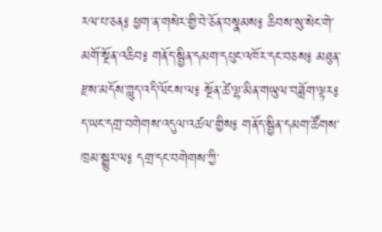རལ་པ་ཅན༔ ཕྱག་ན་གསེར་གྱི་བེ་ཅོན་བསྣམས༔ ཆིབས་སུ་སེང་གེ་མགོ་སྔོན་འཆིབ༔ གནོད་སྦྱིན་དམག་དཔུང་འཁོར་དང་བཅས༔ མཐུན་རྫས་མདོས་གླུད་འདི་ལོངས་ལ༔ སྔོན་ཚེ་ལྷ་མིན་གཡུལ་བཟློག་ལྟར༔ ད་ཡང་དགྲ་བགེགས་འདུལ་འཚལ་གྱིས༔ གནོད་སྦྱིན་དམག་ཚོགས་ཁྲམ་སྒྱུར་ལ༔ དགྲ་དང་བགེགས་ཀྱི་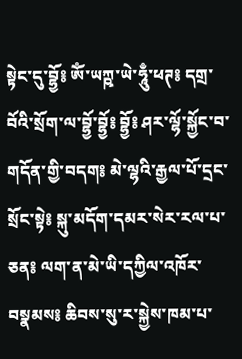སྟེང་དུ་བྷྱོ༔ ཨོཾ་ཡཀྵ་ཡེ་ཧཱུྃ་ཕཊ༔ དགྲ་བོའི་སྲོག་ལ་བྷྱོ་བྷྱོ༔ བྷྱོ༔ ཤར་ལྷོ་སྐྱོང་བ་གདོན་གྱི་བདག༔ མེ་ལྷའི་རྒྱལ་པོ་དྲང་སྲོང་སྟེ༔ སྐུ་མདོག་དམར་སེར་རལ་པ་ཅན༔ ལག་ན་མེ་ཡི་དཀྱིལ་འཁོར་བསྣམས༔ ཆིབས་སུ་ར་སྐྱེས་ཁམ་པ་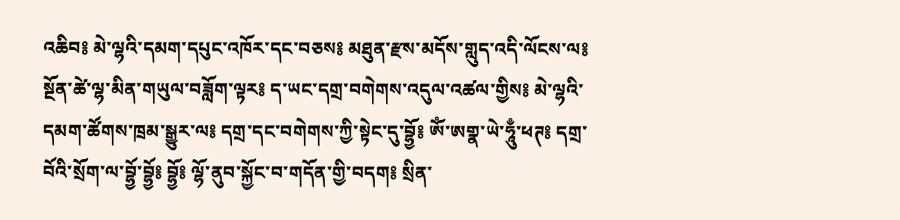འཆིབ༔ མེ་ལྷའི་དམག་དཔུང་འཁོར་དང་བཅས༔ མཐུན་རྫས་མདོས་གླུད་འདི་ལོངས་ལ༔ སྔོན་ཚེ་ལྷ་མིན་གཡུལ་བཟློག་ལྟར༔ ད་ཡང་དགྲ་བགེགས་འདུལ་འཚལ་གྱིས༔ མེ་ལྷའི་དམག་ཚོགས་ཁྲམ་སྒྱུར་ལ༔ དགྲ་དང་བགེགས་ཀྱི་སྟེང་དུ་བྷྱོ༔ ཨོཾ་ཨགྣ་ཡེ་ཧཱུྃ་ཕཊ༔ དགྲ་བོའི་སྲོག་ལ་བྷྱོ་བྷྱོ༔ བྷྱོ༔ ལྷོ་ནུབ་སྐྱོང་བ་གདོན་གྱི་བདག༔ སྲིན་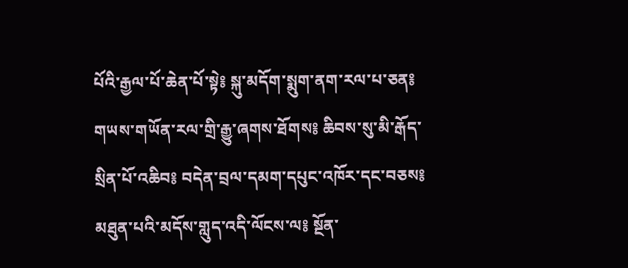པོའི་རྒྱལ་པོ་ཆེན་པོ་སྟེ༔ སྐུ་མདོག་སྨུག་ནག་རལ་པ་ཅན༔ གཡས་གཡོན་རལ་གྲི་རྒྱུ་ཞགས་ཐོགས༔ ཆིབས་སུ་མི་རྒོད་སྲིན་པོ་འཆིབ༔ བདེན་བྲལ་དམག་དཔུང་འཁོར་དང་བཅས༔ མཐུན་པའི་མདོས་གླུད་འདི་ལོངས་ལ༔ སྔོན་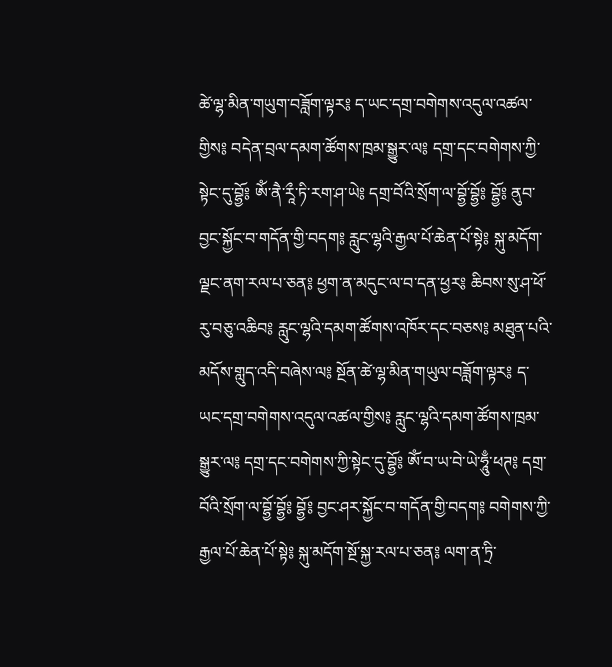ཚེ་ལྷ་མིན་གཡུག་བཟློག་ལྟར༔ ད་ཡང་དགྲ་བགེགས་འདུལ་འཚལ་གྱིས༔ བདེན་བྲལ་དམག་ཚོགས་ཁྲམ་སྒྱུར་ལ༔ དགྲ་དང་བགེགས་ཀྱི་སྟེང་དུ་བྷྱོ༔ ཨོཾ་ནཻ་རཱྀ་ཏི་རག་ཤ་ཡེ༔ དགྲ་བོའི་སྲོག་ལ་བྷྱོ་བྷྱོ༔ བྷྱོ༔ ནུབ་བྱང་སྐྱོང་བ་གདོན་གྱི་བདག༔ རླུང་ལྷའི་རྒྱལ་པོ་ཆེན་པོ་སྟེ༔ སྐུ་མདོག་ལྗང་ནག་རལ་པ་ཅན༔ ཕྱག་ན་མདུང་ལ་བ་དན་ཕྱར༔ ཆིབས་སུ་ཤ་ཕོ་རུ་བཅུ་འཆིབ༔ རླུང་ལྷའི་དམག་ཚོགས་འཁོར་དང་བཅས༔ མཐུན་པའི་མདོས་གླུད་འདི་བཞེས་ལ༔ སྔོན་ཚེ་ལྷ་མིན་གཡུལ་བཟློག་ལྟར༔ ད་ཡང་དགྲ་བགེགས་འདུལ་འཚལ་གྱིས༔ རླུང་ལྷའི་དམག་ཚོགས་ཁྲམ་སྒྱུར་ལ༔ དགྲ་དང་བགེགས་ཀྱི་སྟེང་དུ་བྷྱོ༔ ཨོཾ་བ་ཡ་བེ་ཡེ་ཧཱུྃ་ཕཊ༔ དགྲ་བོའི་སྲོག་ལ་བྷྱོ་བྷྱོ༔ བྷྱོ༔ བྱང་ཤར་སྐྱོང་བ་གདོན་གྱི་བདག༔ བགེགས་ཀྱི་རྒྱལ་པོ་ཆེན་པོ་སྟེ༔ སྐུ་མདོག་སྔོ་སྐྱ་རལ་པ་ཅན༔ ལག་ན་ཏྲི་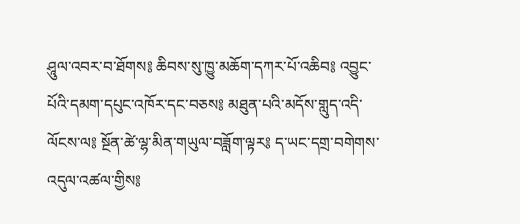ཤཱུལ་འབར་བ་ཐོགས༔ ཆིབས་སུ་ཁྱུ་མཆོག་དཀར་པོ་འཆིབ༔ འབྱུང་པོའི་དམག་དཔུང་འཁོར་དང་བཅས༔ མཐུན་པའི་མདོས་གླུད་འདི་ལོངས་ལ༔ སྔོན་ཚེ་ལྷ་མིན་གཡུལ་བཟློག་ལྟར༔ ད་ཡང་དགྲ་བགེགས་འདུལ་འཚལ་གྱིས༔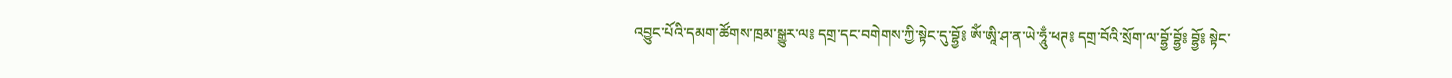འབྱུང་པོའི་དམག་ཚོགས་ཁྲམ་སྒྱུར་ལ༔ དགྲ་དང་བགེགས་ཀྱི་སྟེང་དུ་བྷྱོ༔ ཨོཾ་ཨཱི་ཤ་ན་ཡེ་ཧཱུྃ་ཕཊ༔ དགྲ་བོའི་སྲོག་ལ་བྷྱོ་བྷྱོ༔ བྷྱོ༔ སྟེང་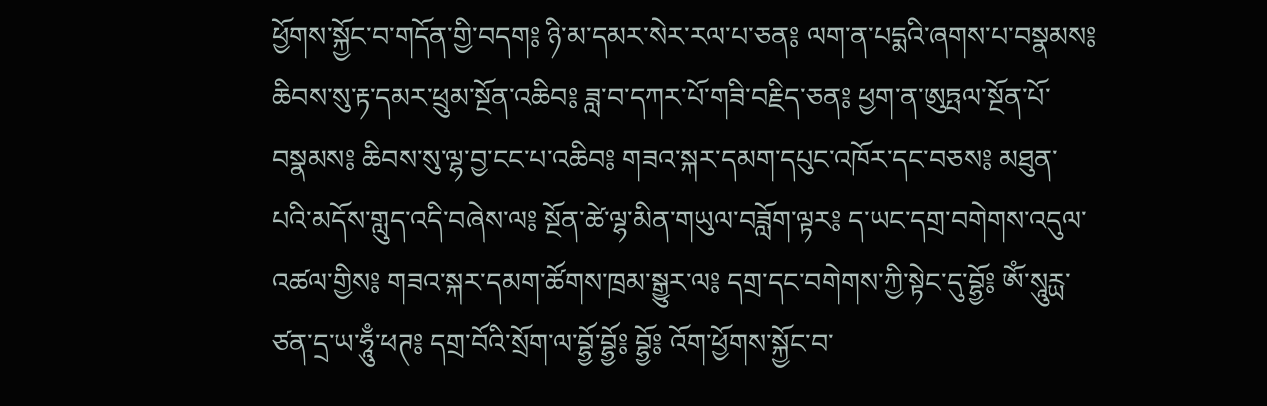ཕྱོགས་སྐྱོང་བ་གདོན་གྱི་བདག༔ ཉི་མ་དམར་སེར་རལ་པ་ཅན༔ ལག་ན་པདྨའི་ཞགས་པ་བསྣམས༔ ཆིབས་སུ་རྟ་དམར་ཕྲུམ་སྔོན་འཆིབ༔ ཟླ་བ་དཀར་པོ་གཟི་བརྗིད་ཅན༔ ཕྱག་ན་ཨུཏྤལ་སྔོན་པོ་བསྣམས༔ ཆིབས་སུ་ལྷ་བྱ་ངང་པ་འཆིབ༔ གཟའ་སྐར་དམག་དཔུང་འཁོར་དང་བཅས༔ མཐུན་པའི་མདོས་གླུད་འདི་བཞེས་ལ༔ སྔོན་ཚེ་ལྷ་མིན་གཡུལ་བཟློག་ལྟར༔ ད་ཡང་དགྲ་བགེགས་འདུལ་འཚལ་གྱིས༔ གཟའ་སྐར་དམག་ཚོགས་ཁྲམ་སྒྱུར་ལ༔ དགྲ་དང་བགེགས་ཀྱི་སྟེང་དུ་བྷྱོ༔ ཨོཾ་སཱུརྻ་ཙན་དྲ་ཡ་ཧཱུྃ་ཕཊ༔ དགྲ་བོའི་སྲོག་ལ་བྷྱོ་བྷྱོ༔ བྷྱོ༔ འོག་ཕྱོགས་སྐྱོང་བ་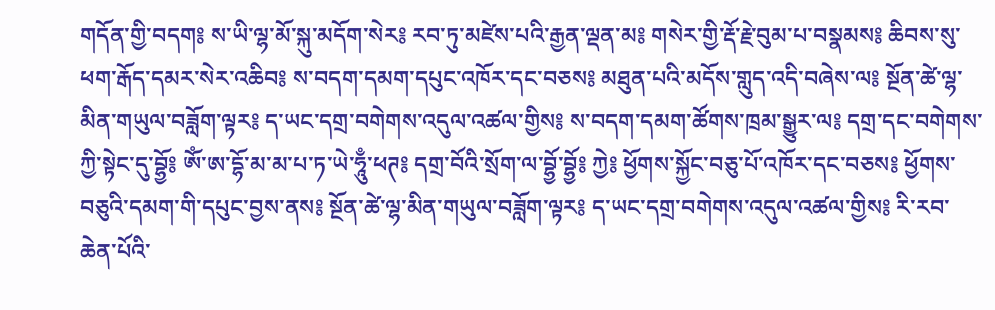གདོན་གྱི་བདག༔ ས་ཡི་ལྷ་མོ་སྐུ་མདོག་སེར༔ རབ་ཏུ་མཛེས་པའི་རྒྱན་ལྡན་མ༔ གསེར་གྱི་རྡོ་རྗེ་བུམ་པ་བསྣམས༔ ཆིབས་སུ་ཕག་རྒོད་དམར་སེར་འཆིབ༔ ས་བདག་དམག་དཔུང་འཁོར་དང་བཅས༔ མཐུན་པའི་མདོས་གླུད་འདི་བཞེས་ལ༔ སྔོན་ཚེ་ལྷ་མིན་གཡུལ་བཟློག་ལྟར༔ ད་ཡང་དགྲ་བགེགས་འདུལ་འཚལ་གྱིས༔ ས་བདག་དམག་ཚོགས་ཁྲམ་སྒྱུར་ལ༔ དགྲ་དང་བགེགས་ཀྱི་སྟེང་དུ་བྷྱོ༔ ཨོཾ་ཨ་དྷོ་མ་མ་པ་ཏ་ཡེ་ཧཱུྃ་ཕཊ༔ དགྲ་བོའི་སྲོག་ལ་བྷྱོ་བྷྱོ༔ ཀྱེ༔ ཕྱོགས་སྐྱོང་བཅུ་པོ་འཁོར་དང་བཅས༔ ཕྱོགས་བཅུའི་དམག་གི་དཔུང་བྱས་ནས༔ སྔོན་ཚེ་ལྷ་མིན་གཡུལ་བཟློག་ལྟར༔ ད་ཡང་དགྲ་བགེགས་འདུལ་འཚལ་གྱིས༔ རི་རབ་ཆེན་པོའི་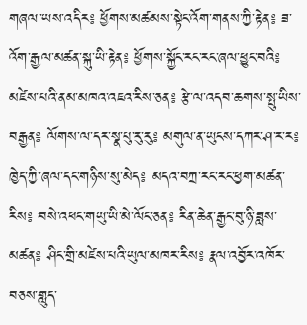གཞལ་ཡས་འདིར༔ ཕྱོགས་མཚམས་སྟེང་འོག་གནས་ཀྱི་རྟེན༔ ཟ་འོག་རྒྱལ་མཚན་སྐུ་ཡི་རྟེན༔ ཕྱོགས་སྐྱོང་རང་རང་ཞལ་ཕྱུང་བའི༔ མཛེས་པའི་ནམ་མཁའ་འཇའ་རིས་ཅན༔ རྩེ་ལ་འདབ་ཆགས་སྤུ་ཡིས་བརྒྱན༔ ལོགས་ལ་དར་སྣ་པུ་རུ་རུ༔ མགུལ་ན་ཡུངས་དཀར་ཤ་ར་ར༔ ཁྱེད་ཀྱི་ཞལ་དང་གཉིས་སུ་མེད༔ མདའ་བཀྲ་རང་རང་ཕྱག་མཚན་རིས༔ བསེ་འཕང་གཡུ་ཡི་མེ་ལོང་ཅན༔ རིན་ཆེན་རྒྱང་བུ་ཉི་ཟླས་མཚན༔ ཤིང་གྲི་མཛེས་པའི་ཡུལ་མཁར་རིས༔ རྣལ་འབྱོར་འཁོར་བཅས་གླུད་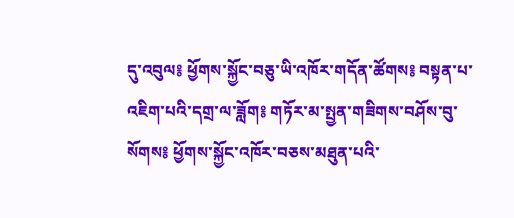དུ་འབུལ༔ ཕྱོགས་སྐྱོང་བཅུ་ཡི་འཁོར་གདོན་ཚོགས༔ བསྟན་པ་འཇིག་པའི་དགྲ་ལ་ཟློག༔ གཏོར་མ་སྤྱན་གཟིགས་བཤོས་བུ་སོགས༔ ཕྱོགས་སྐྱོང་འཁོར་བཅས་མཐུན་པའི་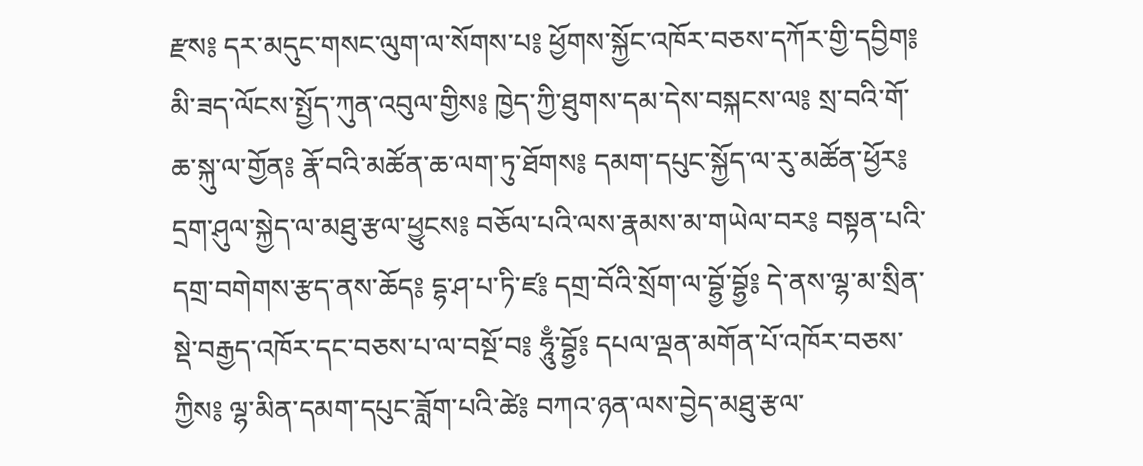རྫས༔ དར་མདུང་གསང་ལུག་ལ་སོགས་པ༔ ཕྱོགས་སྐྱོང་འཁོར་བཅས་དཀོར་གྱི་དབྱིག༔ མི་ཟད་ལོངས་སྤྱོད་ཀུན་འབུལ་གྱིས༔ ཁྱེད་ཀྱི་ཐུགས་དམ་དེས་བསྐངས་ལ༔ སྲ་བའི་གོ་ཆ་སྐུ་ལ་གྱོན༔ རྣོ་བའི་མཚོན་ཆ་ལག་ཏུ་ཐོགས༔ དམག་དཔུང་སྐྱོད་ལ་རུ་མཚོན་ཕྱོར༔ དྲག་ཤུལ་སྐྱེད་ལ་མཐུ་རྩལ་ཕྱུངས༔ བཅོལ་པའི་ལས་རྣམས་མ་གཡེལ་བར༔ བསྟན་པའི་དགྲ་བགེགས་རྩད་ནས་ཆོད༔ དྷ་ཤ་པ་ཏི་ཛ༔ དགྲ་བོའི་སྲོག་ལ་བྷྱོ་བྷྱོ༔ དེ་ནས་ལྷ་མ་སྲིན་སྡེ་བརྒྱད་འཁོར་དང་བཅས་པ་ལ་བསྔོ་བ༔ ཧཱུྃ་བྷྱོ༔ དཔལ་ལྡན་མགོན་པོ་འཁོར་བཅས་ཀྱིས༔ ལྷ་མིན་དམག་དཔུང་ཟློག་པའི་ཚེ༔ བཀའ་ཉན་ལས་བྱེད་མཐུ་རྩལ་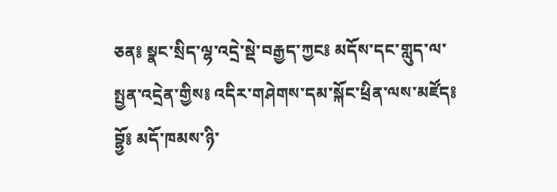ཅན༔ སྣང་སྲིད་ལྷ་འདྲེ་སྡེ་བརྒྱད་ཀྱང༔ མདོས་དང་གླུད་ལ་སྤྱན་འདྲེན་གྱིས༔ འདིར་གཤེགས་དམ་སྐོང་ཕྲིན་ལས་མཛོད༔ བྷྱོ༔ མདོ་ཁམས་ཉི་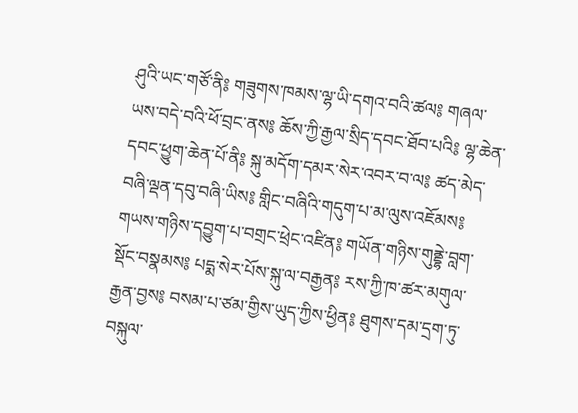ཤུའི་ཡང་གཙོ་ནི༔ གཟུགས་ཁམས་ལྷ་ཡི་དགའ་བའི་ཚལ༔ གཞལ་ཡས་བདེ་བའི་ཕོ་བྲང་ནས༔ ཆོས་ཀྱི་རྒྱལ་སྲིད་དབང་ཐོབ་པའི༔ ལྷ་ཆེན་དབང་ཕྱུག་ཆེན་པོ་ནི༔ སྐུ་མདོག་དམར་སེར་འབར་བ་ལ༔ ཚད་མེད་བཞི་ལྡན་དབུ་བཞི་ཡིས༔ གླིང་བཞིའི་གདུག་པ་མ་ལུས་འཇོམས༔ གཡས་གཉིས་དབྱུག་པ་བགྲང་ཕྲེང་འཛིན༔ གཡོན་གཉིས་གུནྡྷེ་བླག་སྡོང་བསྣམས༔ པདྨ་སེར་པོས་སྐུ་ལ་བརྒྱན༔ རས་ཀྱི་ཁ་ཚར་མགུལ་རྒྱན་བྱས༔ བསམ་པ་ཙམ་གྱིས་ཡུད་ཀྱིས་ཕྱིན༔ ཐུགས་དམ་དྲག་ཏུ་བསྐུལ་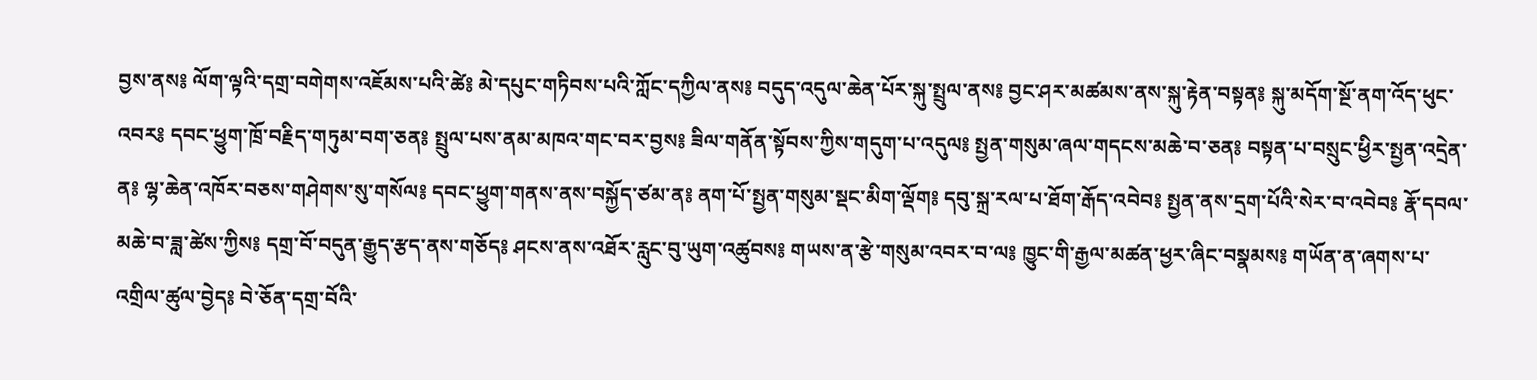བྱས་ནས༔ ལོག་ལྟའི་དགྲ་བགེགས་འཇོམས་པའི་ཚེ༔ མེ་དཔུང་གཏིབས་པའི་ཀློང་དཀྱིལ་ནས༔ བདུད་འདུལ་ཆེན་པོར་སྐུ་སྤྲུལ་ནས༔ བྱང་ཤར་མཚམས་ནས་སྐུ་རྟེན་བསྟན༔ སྐུ་མདོག་སྔོ་ནག་འོད་ཕུང་འབར༔ དབང་ཕྱུག་ཁྲོ་བརྗིད་གཏུམ་བག་ཅན༔ སྤྲུལ་པས་ནམ་མཁའ་གང་བར་བྱས༔ ཟིལ་གནོན་སྟོབས་ཀྱིས་གདུག་པ་འདུལ༔ སྤྱན་གསུམ་ཞལ་གདངས་མཆེ་བ་ཅན༔ བསྟན་པ་བསྲུང་ཕྱིར་སྤྱན་འདྲེན་ན༔ ལྷ་ཆེན་འཁོར་བཅས་གཤེགས་སུ་གསོལ༔ དབང་ཕྱུག་གནས་ནས་བསྐྱོད་ཙམ་ན༔ ནག་པོ་སྤྱན་གསུམ་སྡང་མིག་ལྡོག༔ དབུ་སྐྲ་རལ་པ་ཐོག་རྒོད་འབེབ༔ སྤྱན་ནས་དྲག་པོའི་སེར་བ་འབེབ༔ རྣོ་དབལ་མཆེ་བ་ཟླ་ཚེས་ཀྱིས༔ དགྲ་བོ་བདུན་རྒྱུད་རྩད་ནས་གཅོད༔ ཤངས་ནས་འཐོར་རླུང་བུ་ཡུག་འཚུབས༔ གཡས་ན་རྩེ་གསུམ་འབར་བ་ལ༔ ཁྱུང་གི་རྒྱལ་མཚན་ཕྱར་ཞིང་བསྣམས༔ གཡོན་ན་ཞགས་པ་འགྲིལ་ཚུལ་བྱེད༔ བེ་ཅོན་དགྲ་བོའི་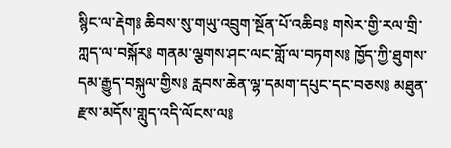སྙིང་ལ་རྡེག༔ ཆིབས་སུ་གཡུ་འབྲུག་སྔོན་པོ་འཆིབ༔ གསེར་གྱི་རལ་གྲི་ཀླད་ལ་བསྐོར༔ གནམ་ལྕགས་ཤང་ལང་གློ་ལ་བཏགས༔ ཁྱོད་ཀྱི་ཐུགས་དམ་རྒྱུད་བསྐུལ་གྱིས༔ རླབས་ཆེན་ལྷ་དམག་དཔུང་དང་བཅས༔ མཐུན་རྫས་མདོས་གླུད་འདི་ལོངས་ལ༔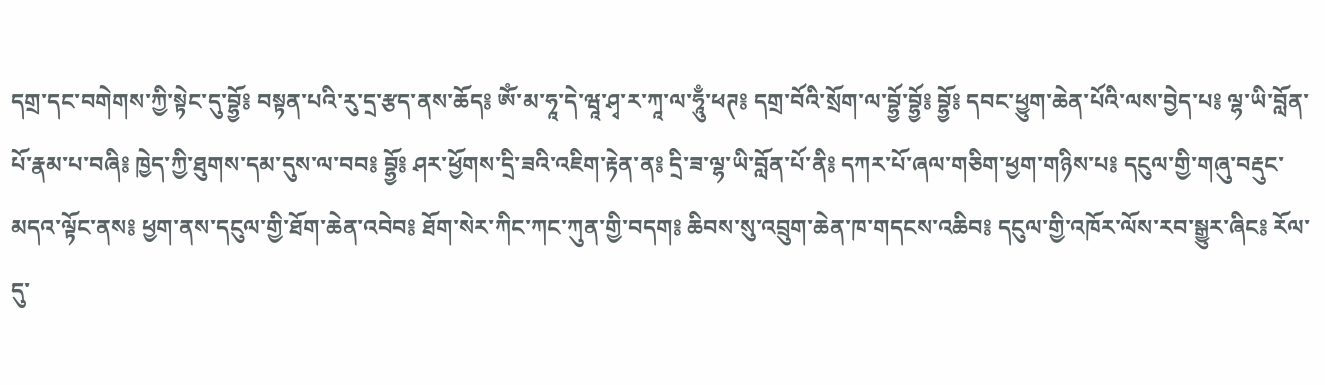དགྲ་དང་བགེགས་ཀྱི་སྟེང་དུ་བྷྱོ༔ བསྟན་པའི་རུ་དྲ་རྩད་ནས་ཆོད༔ ཨོཾ་མ་ཧཱ་དེ་ཝཱ་ཤྭ་ར་ཀཱ་ལ་ཧཱུྃ་ཕཊ༔ དགྲ་བོའི་སྲོག་ལ་བྷྱོ་བྷྱོ༔ བྷྱོ༔ དབང་ཕྱུག་ཆེན་པོའི་ལས་བྱེད་པ༔ ལྷ་ཡི་བློན་པོ་རྣམ་པ་བཞི༔ ཁྱེད་ཀྱི་ཐུགས་དམ་དུས་ལ་བབ༔ བྷྱོ༔ ཤར་ཕྱོགས་དྲི་ཟའི་འཇིག་རྟེན་ན༔ དྲི་ཟ་ལྷ་ཡི་བློན་པོ་ནི༔ དཀར་པོ་ཞལ་གཅིག་ཕྱག་གཉིས་པ༔ དངུལ་གྱི་གཞུ་བརྡུང་མདའ་ལྟོང་ནས༔ ཕྱག་ནས་དངུལ་གྱི་ཐོག་ཆེན་འབེབ༔ ཐོག་སེར་ཀིང་ཀང་ཀུན་གྱི་བདག༔ ཆིབས་སུ་འབྲུག་ཆེན་ཁ་གདངས་འཆིབ༔ དངུལ་གྱི་འཁོར་ལོས་རབ་སྒྱུར་ཞིང༔ རོལ་དུ་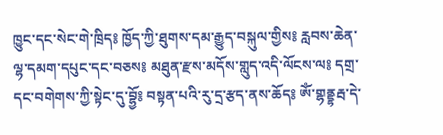ཁྱུང་དང་སེང་གེ་ཁྲིད༔ ཁྱོད་ཀྱི་ཐུགས་དམ་རྒྱུད་བསྐུལ་གྱིས༔ རླབས་ཆེན་ལྷ་དམག་དཔུང་དང་བཅས༔ མཐུན་རྫས་མདོས་གླུད་འདི་ལོངས་ལ༔ དགྲ་དང་བགེགས་ཀྱི་སྟེང་དུ་བྷྱོ༔ བསྟན་པའི་རུ་དྲ་རྩད་ནས་ཆོད༔ ཨོཾ་གྷནྡྷརྦ་དེ་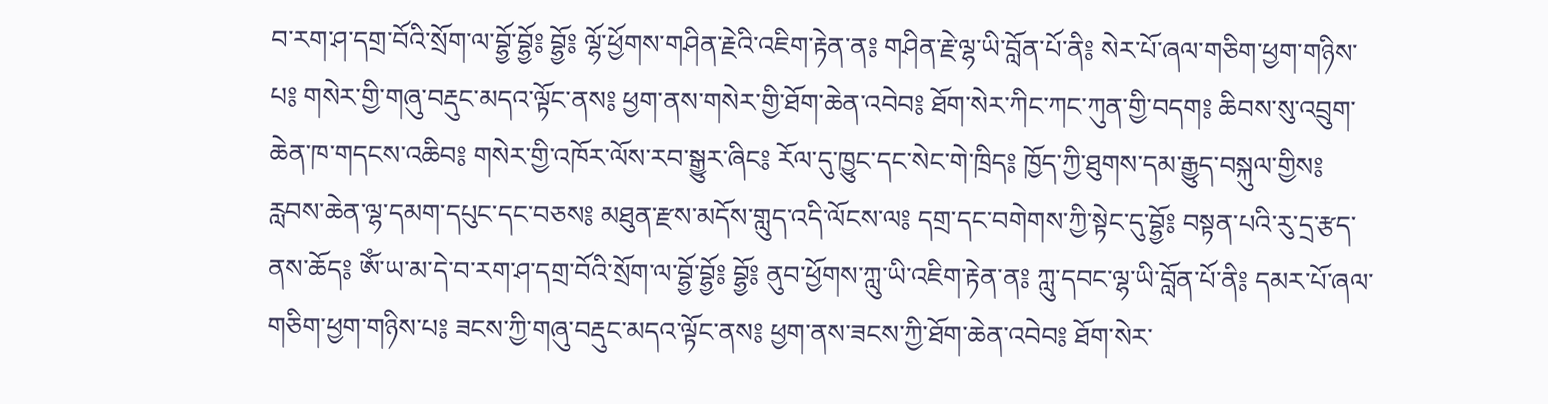བ་རག་ཤ་དགྲ་བོའི་སྲོག་ལ་བྷྱོ་བྷྱོ༔ བྷྱོ༔ ལྷོ་ཕྱོགས་གཤིན་རྗེའི་འཇིག་རྟེན་ན༔ གཤིན་རྗེ་ལྷ་ཡི་བློན་པོ་ནི༔ སེར་པོ་ཞལ་གཅིག་ཕྱག་གཉིས་པ༔ གསེར་གྱི་གཞུ་བརྡུང་མདའ་ལྟོང་ནས༔ ཕྱག་ནས་གསེར་གྱི་ཐོག་ཆེན་འབེབ༔ ཐོག་སེར་ཀིང་ཀང་ཀུན་གྱི་བདག༔ ཆིབས་སུ་འབྲུག་ཆེན་ཁ་གདངས་འཆིབ༔ གསེར་གྱི་འཁོར་ལོས་རབ་སྒྱུར་ཞིང༔ རོལ་དུ་ཁྱུང་དང་སེང་གེ་ཁྲིད༔ ཁྱོད་ཀྱི་ཐུགས་དམ་རྒྱུད་བསྐུལ་གྱིས༔ རླབས་ཆེན་ལྷ་དམག་དཔུང་དང་བཅས༔ མཐུན་རྫས་མདོས་གླུད་འདི་ལོངས་ལ༔ དགྲ་དང་བགེགས་ཀྱི་སྟེང་དུ་བྷྱོ༔ བསྟན་པའི་རུ་དྲ་རྩད་ནས་ཆོད༔ ཨོཾ་ཡ་མ་དེ་བ་རག་ཤ་དགྲ་བོའི་སྲོག་ལ་བྷྱོ་བྷྱོ༔ བྷྱོ༔ ནུབ་ཕྱོགས་ཀླུ་ཡི་འཇིག་རྟེན་ན༔ ཀླུ་དབང་ལྷ་ཡི་བློན་པོ་ནི༔ དམར་པོ་ཞལ་གཅིག་ཕྱག་གཉིས་པ༔ ཟངས་ཀྱི་གཞུ་བརྡུང་མདའ་ལྟོང་ནས༔ ཕྱག་ནས་ཟངས་ཀྱི་ཐོག་ཆེན་འབེབ༔ ཐོག་སེར་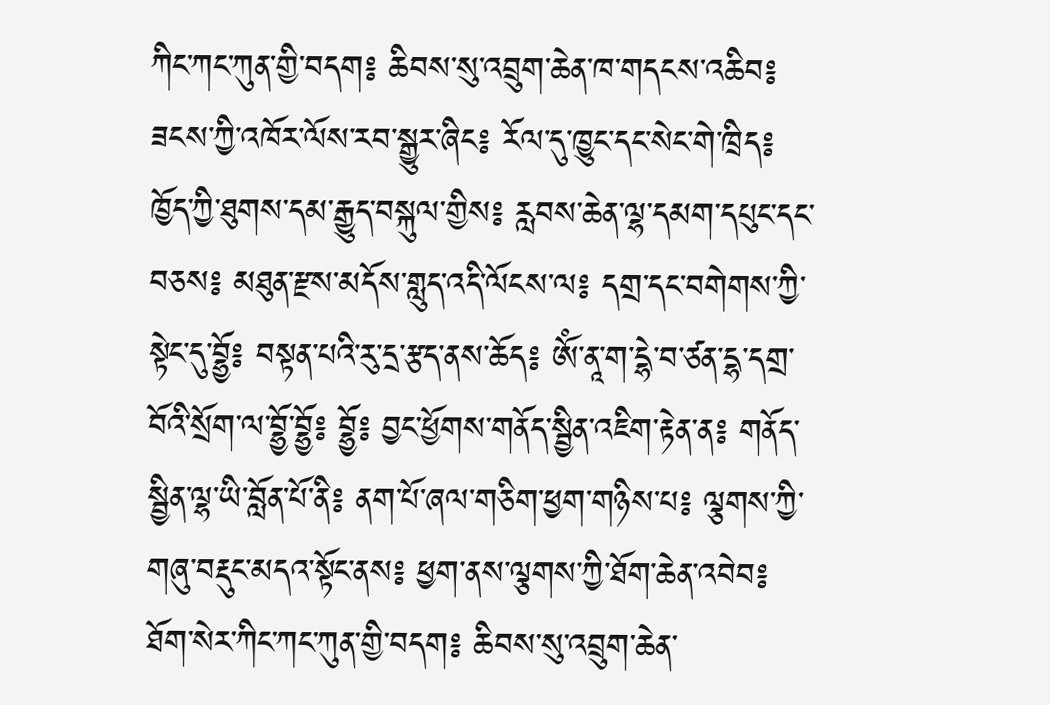ཀིང་ཀང་ཀུན་གྱི་བདག༔ ཆིབས་སུ་འབྲུག་ཆེན་ཁ་གདངས་འཆིབ༔ ཟངས་ཀྱི་འཁོར་ལོས་རབ་སྒྱུར་ཞིང༔ རོལ་དུ་ཁྱུང་དང་སེང་གེ་ཁྲིད༔ ཁྱོད་ཀྱི་ཐུགས་དམ་རྒྱུད་བསྐུལ་གྱིས༔ རླབས་ཆེན་ལྷ་དམག་དཔུང་དང་བཅས༔ མཐུན་རྫས་མདོས་གླུད་འདི་ལོངས་ལ༔ དགྲ་དང་བགེགས་ཀྱི་སྟེང་དུ་བྷྱོ༔ བསྟན་པའི་རུ་དྲ་རྩད་ནས་ཆོད༔ ཨོཾ་ནཱ་ག་དྷེ་བ་ཙན་དྷ་དགྲ་བོའི་སྲོག་ལ་བྷྱོ་བྷྱོ༔ བྷྱོ༔ བྱང་ཕྱོགས་གནོད་སྦྱིན་འཇིག་རྟེན་ན༔ གནོད་སྦྱིན་ལྷ་ཡི་བློན་པོ་ནི༔ ནག་པོ་ཞལ་གཅིག་ཕྱག་གཉིས་པ༔ ལྕགས་ཀྱི་གཞུ་བརྡུང་མདའ་སྟོང་ནས༔ ཕྱག་ནས་ལྕགས་ཀྱི་ཐོག་ཆེན་འབེབ༔ ཐོག་སེར་ཀིང་ཀང་ཀུན་གྱི་བདག༔ ཆིབས་སུ་འབྲུག་ཆེན་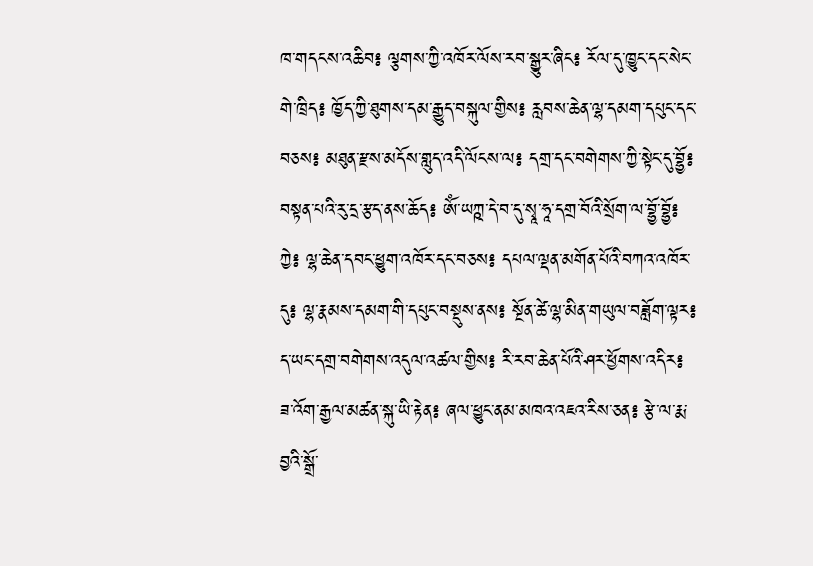ཁ་གདངས་འཆིབ༔ ལྕགས་ཀྱི་འཁོར་ལོས་རབ་སྒྱུར་ཞིང༔ རོལ་དུ་ཁྱུང་དང་སེང་གེ་ཁྲིད༔ ཁྱོད་ཀྱི་ཐུགས་དམ་རྒྱུད་བསྐུལ་གྱིས༔ རླབས་ཆེན་ལྷ་དམག་དཔུང་དང་བཅས༔ མཐུན་རྫས་མདོས་གླུད་འདི་ལོངས་ལ༔ དགྲ་དང་བགེགས་ཀྱི་སྟེང་དུ་བྷྱོ༔ བསྟན་པའི་རུ་དྲ་རྩད་ནས་ཆོད༔ ཨོཾ་ཡཀྵ་དེ་བ་དུ་སྭཱ་ཧཱ་དགྲ་བོའི་སྲོག་ལ་བྷྱོ་བྷྱོ༔ ཀྱེ༔ ལྷ་ཆེན་དབང་ཕྱུག་འཁོར་དང་བཅས༔ དཔལ་ལྡན་མགོན་པོའི་བཀའ་འཁོར་དུ༔ ལྷ་རྣམས་དམག་གི་དཔུང་བསྡུས་ནས༔ སྔོན་ཚེ་ལྷ་མིན་གཡུལ་བཟློག་ལྟར༔ ད་ཡང་དགྲ་བགེགས་འདུལ་འཚལ་གྱིས༔ རི་རབ་ཆེན་པོའི་ཤར་ཕྱོགས་འདིར༔ ཟ་འོག་རྒྱལ་མཚན་སྐུ་ཡི་རྟེན༔ ཞལ་ཕྱུང་ནམ་མཁའ་འཇའ་རིས་ཅན༔ རྩེ་ལ་རྨ་བྱའི་སྒྲོ་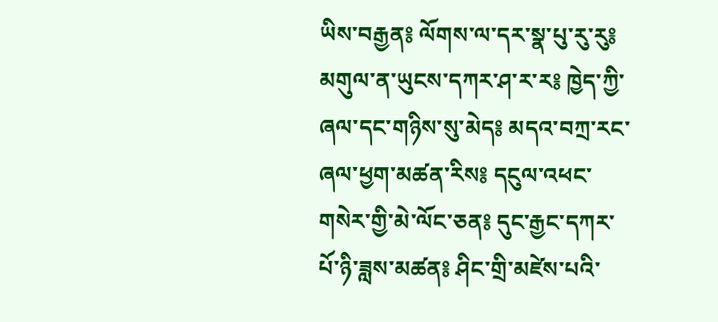ཡིས་བརྒྱན༔ ལོགས་ལ་དར་སྣ་པུ་རུ་རུ༔ མགུལ་ན་ཡུངས་དཀར་ཤ་ར་ར༔ ཁྱེད་ཀྱི་ཞལ་དང་གཉིས་སུ་མེད༔ མདའ་བཀྲ་རང་ཞལ་ཕྱག་མཚན་རིས༔ དངུལ་འཕང་གསེར་གྱི་མེ་ལོང་ཅན༔ དུང་རྒྱང་དཀར་པོ་ཉི་ཟླས་མཚན༔ ཤིང་གྲི་མཛེས་པའི་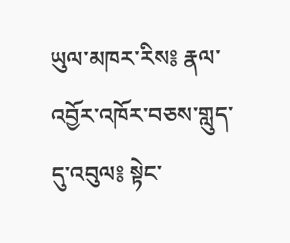ཡུལ་མཁར་རིས༔ རྣལ་འབྱོར་འཁོར་བཅས་གླུད་དུ་འབུལ༔ སྟེང་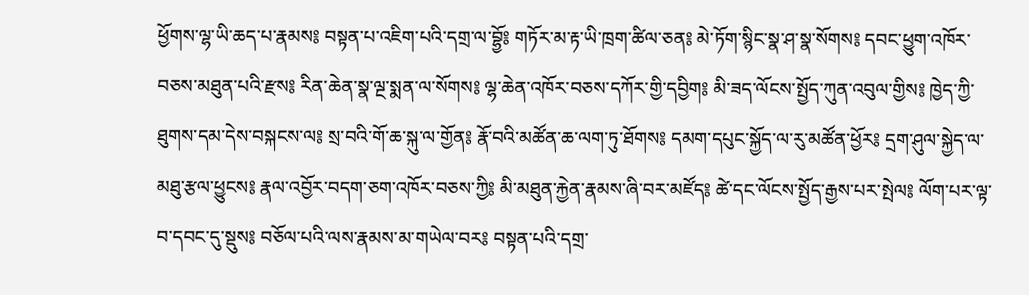ཕྱོགས་ལྷ་ཡི་ཆད་པ་རྣམས༔ བསྟན་པ་འཇིག་པའི་དགྲ་ལ་བྷྱོ༔ གཏོར་མ་རྟ་ཡི་ཁྲག་ཚིལ་ཅན༔ མེ་ཏོག་སྙིང་སྣ་ཤ་སྣ་སོགས༔ དབང་ཕྱུག་འཁོར་བཅས་མཐུན་པའི་རྫས༔ རིན་ཆེན་སྣ་ལྔ་སྨན་ལ་སོགས༔ ལྷ་ཆེན་འཁོར་བཅས་དཀོར་གྱི་དབྱིག༔ མི་ཟད་ལོངས་སྤྱོད་ཀུན་འབུལ་གྱིས༔ ཁྱེད་ཀྱི་ཐུགས་དམ་དེས་བསྐངས་ལ༔ སྲ་བའི་གོ་ཆ་སྐུ་ལ་གྱོན༔ རྣོ་བའི་མཚོན་ཆ་ལག་ཏུ་ཐོགས༔ དམག་དཔུང་སྐྱོད་ལ་རུ་མཚོན་ཕྱོར༔ དྲག་ཤུལ་སྐྱེད་ལ་མཐུ་རྩལ་ཕྱུངས༔ རྣལ་འབྱོར་བདག་ཅག་འཁོར་བཅས་ཀྱི༔ མི་མཐུན་རྐྱེན་རྣམས་ཞི་བར་མཛོད༔ ཚེ་དང་ལོངས་སྤྱོད་རྒྱས་པར་སྤེལ༔ ལོག་པར་ལྟ་བ་དབང་དུ་སྡུས༔ བཅོལ་པའི་ལས་རྣམས་མ་གཡེལ་བར༔ བསྟན་པའི་དགྲ་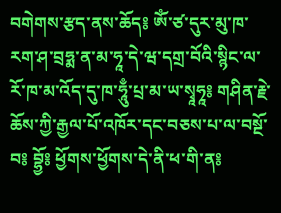བགེགས་རྩད་ནས་ཆོད༔ ཨོཾ་ཙ་དུར་མུ་ཁ་རག་ཤ་བྲཧྨ་ན་མ་ཧཱ་དེ་ཝ་དགྲ་བོའི་སྙིང་ལ་རོ་ཁ་མ་འོད་དུ་ཁ་ཧཱུྃ་པྲ་མ་ཡ་སྭཱཧཱ༔ གཤིན་རྗེ་ཆོས་ཀྱི་རྒྱལ་པོ་འཁོར་དང་བཅས་པ་ལ་བསྔོ་བ༔ བྷྱོ༔ ཕྱོགས་ཕྱོགས་དེ་ནི་ཕ་གི་ན༔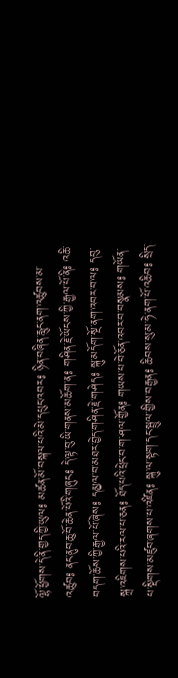ལྷོ་ཕྱོགས་དེ་ནི་གྱད་ཀྱི་ཡུལ༔ མཚན་མོ་བསྐལ་པའི་མེ་དཔུང་འབར༔ ཉིན་བཞིན་རླུང་ནག་འཚུབས་མ་འཚུབ༔ ནང་ནུབ་ཆུ་བོ་ཆེན་པོའི་གཞུང༔ དེ་ལྟ་བུ་ཡི་གནས་མཆོག་ན༔ གཤིན་རྗེ་ཡོངས་ཀྱི་རྒྱལ་པོ་ནི༔ འཆི་བདག་ཆོས་ཀྱི་རྒྱལ་པོ་ཞེས༔ དམྱལ་བ་མཐར་བྱེད་གཤིན་རྗེ་གཤེད༔ སྐུ་མདོག་སྔོ་ནག་འབར་བ་ལ༔ དབུ་སྐྲ་འཇིགས་པའི་རལ་པ་ཅན༔ ཐོད་པའི་ཕྲེང་བ་ག་ཤལ་གྱོན༔ གཡས་པ་བེ་ཅོན་འབར་བ་བསྣམས༔ གཡོན་པ་སྡིགས་མཛུབ་ཞགས་པ་འཛིན༔ སྐུ་ལ་སྟག་དང་སྦྲུལ་གྱིས་བརྒྱན༔ ཆིབས་སུ་མ་ཧེ་ནག་པོ་འཆིབ༔ སྲིད་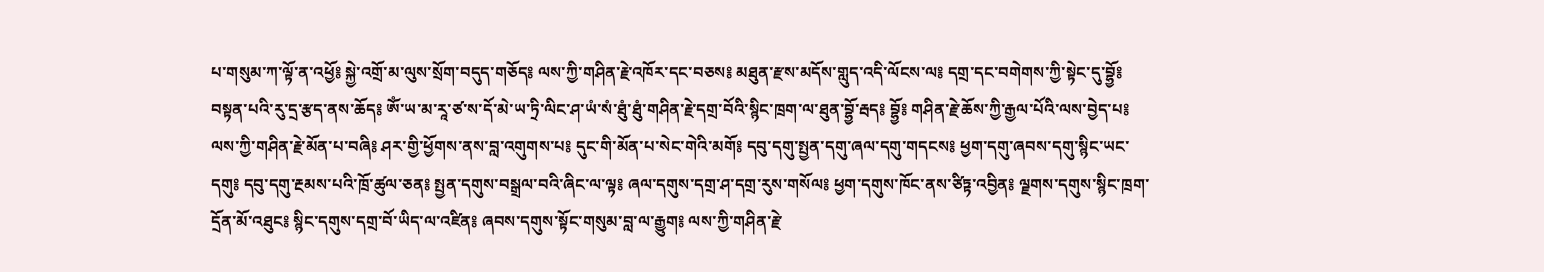པ་གསུམ་ཀ་ལྟོ་ན་འཕྱོ༔ སྐྱེ་འགྲོ་མ་ལུས་སྲོག་བདུད་གཅོད༔ ལས་ཀྱི་གཤིན་རྗེ་འཁོར་དང་བཅས༔ མཐུན་རྫས་མདོས་གླུད་འདི་ལོངས་ལ༔ དགྲ་དང་བགེགས་ཀྱི་སྟེང་དུ་བྷྱོ༔ བསྟན་པའི་རུ་དྲ་རྩད་ནས་ཆོད༔ ཨོཾ་ཡ་མ་རཱ་ཙ་ས་དོ་མེ་ཡ་ཏྲི་ལིང་ཤ་ཡཾ་སཾ་ཐུཾ་ཐུཾ་གཤིན་རྗེ་དགྲ་བོའི་སྙིང་ཁྲག་ལ་ཐུན་བྷྱོ་རྦད༔ བྷྱོ༔ གཤིན་རྗེ་ཆོས་ཀྱི་རྒྱལ་པོའི་ལས་བྱེད་པ༔ ལས་ཀྱི་གཤིན་རྗེ་མོན་པ་བཞི༔ ཤར་གྱི་ཕྱོགས་ནས་བླ་འགུགས་པ༔ དུང་གི་མོན་པ་སེང་གེའི་མགོ༔ དབུ་དགུ་སྤྱན་དགུ་ཞལ་དགུ་གདངས༔ ཕྱག་དགུ་ཞབས་དགུ་སྙིང་ཡང་དགུ༔ དབུ་དགུ་རྔམས་པའི་ཁྲོ་ཚུལ་ཅན༔ སྤྱན་དགུས་བསྒྲལ་བའི་ཞིང་ལ་ལྟ༔ ཞལ་དགུས་དགྲ་ཤ་དགྲ་རུས་གསོལ༔ ཕྱག་དགུས་ཁོང་ནས་ཙིཏྟ་འབྱིན༔ ལྗགས་དགུས་སྙིང་ཁྲག་དྲོན་མོ་འཐུང༔ སྙིང་དགུས་དགྲ་བོ་ཡིད་ལ་འཛིན༔ ཞབས་དགུས་སྟོང་གསུམ་བླ་ལ་རྒྱུག༔ ལས་ཀྱི་གཤིན་རྗེ་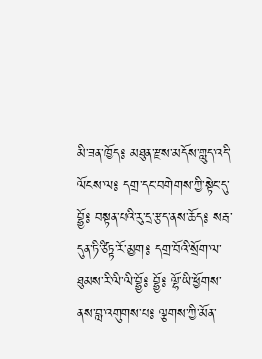མི་ཟན་ཁྱོད༔ མཐུན་རྫས་མདོས་གླུད་འདི་ལོངས་ལ༔ དགྲ་དང་བགེགས་ཀྱི་སྟེང་དུ་བྷྱོ༔ བསྟན་པའི་རུ་དྲ་རྩད་ནས་ཆོད༔ སརྦ་དུན་ཏི་ཙིཏྟ་རོ་མྱག༔ དགྲ་བོའི་སྲོག་ལ་ཐུམས་རི་ལི་ལི་བྷྱོ༔ བྷྱོ༔ ལྷོ་ཡི་ཕྱོགས་ནས་བླ་འགུགས་པ༔ ལྕགས་ཀྱི་མོན་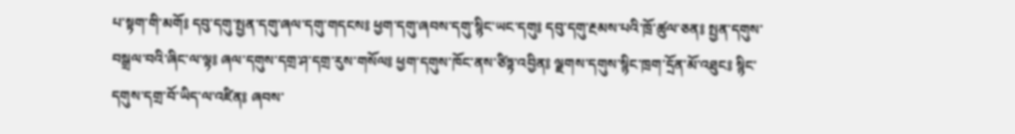པ་སྟག་གི་མགོ༔ དབུ་དགུ་སྤྱན་དགུ་ཞལ་དགུ་གདངས༔ ཕྱག་དགུ་ཞབས་དགུ་སྙིང་ཡང་དགུ༔ དབུ་དགུ་རྔམས་པའི་ཁྲོ་ཚུལ་ཅན༔ སྤྱན་དགུས་བསྒྲལ་བའི་ཞིང་ལ་ལྟ༔ ཞལ་དགུས་དགྲ་ཤ་དགྲ་རུས་གསོལ༔ ཕྱག་དགུས་ཁོང་ནས་ཙིཏྟ་འབྱིན༔ ལྗགས་དགུས་སྙིང་ཁྲག་དྲོན་མོ་འཐུང༔ སྙིང་དགུས་དགྲ་བོ་ཡིད་ལ་འཛིན༔ ཞབས་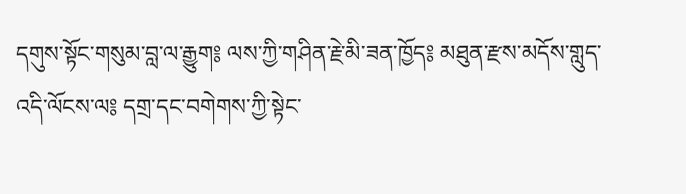དགུས་སྟོང་གསུམ་བླ་ལ་རྒྱུག༔ ལས་ཀྱི་གཤིན་རྗེ་མི་ཟན་ཁྱོད༔ མཐུན་རྫས་མདོས་གླུད་འདི་ལོངས་ལ༔ དགྲ་དང་བགེགས་ཀྱི་སྟེང་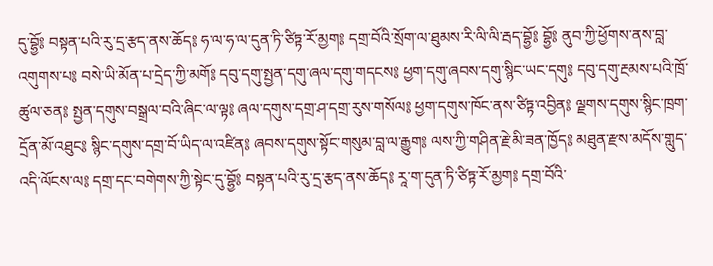དུ་བྷྱོ༔ བསྟན་པའི་རུ་དྲ་རྩད་ནས་ཆོད༔ ཧ་ལ་ཧ་ལ་དུན་ཏི་ཙིཏྟ་རོ་མྱག༔ དགྲ་བོའི་སྲོག་ལ་ཐུམས་རི་ལི་ལི་རྦད་བྷྱོ༔ བྷྱོ༔ ནུབ་ཀྱི་ཕྱོགས་ནས་བླ་འགུགས་པ༔ བསེ་ཡི་མོན་པ་དྲེད་ཀྱི་མགོ༔ དབུ་དགུ་སྤྱན་དགུ་ཞལ་དགུ་གདངས༔ ཕྱག་དགུ་ཞབས་དགུ་སྙིང་ཡང་དགུ༔ དབུ་དགུ་རྔམས་པའི་ཁྲོ་ཚུལ་ཅན༔ སྤྱན་དགུས་བསྒྲལ་བའི་ཞིང་ལ་ལྟ༔ ཞལ་དགུས་དགྲ་ཤ་དགྲ་རུས་གསོལ༔ ཕྱག་དགུས་ཁོང་ནས་ཙིཏྟ་འབྱིན༔ ལྗགས་དགུས་སྙིང་ཁྲག་དྲོན་མོ་འཐུང༔ སྙིང་དགུས་དགྲ་བོ་ཡིད་ལ་འཛིན༔ ཞབས་དགུས་སྟོང་གསུམ་བླ་ལ་རྒྱུག༔ ལས་ཀྱི་གཤིན་རྗེ་མི་ཟན་ཁྱོད༔ མཐུན་རྫས་མདོས་གླུད་འདི་ལོངས་ལ༔ དགྲ་དང་བགེགས་ཀྱི་སྟེང་དུ་བྷྱོ༔ བསྟན་པའི་རུ་དྲ་རྩད་ནས་ཆོད༔ རཱ་ག་དུན་ཏི་ཙིཏྟ་རོ་མྱག༔ དགྲ་བོའི་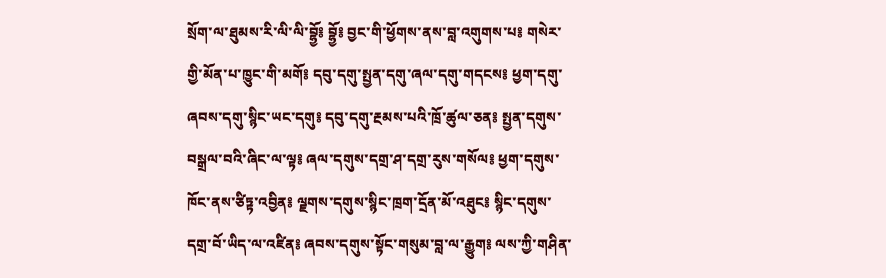སྲོག་ལ་ཐུམས་རི་ལི་ལི་བྷྱོ༔ བྷྱོ༔ བྱང་གི་ཕྱོགས་ནས་བླ་འགུགས་པ༔ གསེར་གྱི་མོན་པ་ཁྱུང་གི་མགོ༔ དབུ་དགུ་སྤྱན་དགུ་ཞལ་དགུ་གདངས༔ ཕྱག་དགུ་ཞབས་དགུ་སྙིང་ཡང་དགུ༔ དབུ་དགུ་རྔམས་པའི་ཁྲོ་ཚུལ་ཅན༔ སྤྱན་དགུས་བསྒྲལ་བའི་ཞིང་ལ་ལྟ༔ ཞལ་དགུས་དགྲ་ཤ་དགྲ་རུས་གསོལ༔ ཕྱག་དགུས་ཁོང་ནས་ཙིཏྟ་འབྱིན༔ ལྗགས་དགུས་སྙིང་ཁྲག་དྲོན་མོ་འཐུང༔ སྙིང་དགུས་དགྲ་བོ་ཡིད་ལ་འཛིན༔ ཞབས་དགུས་སྟོང་གསུམ་བླ་ལ་རྒྱུག༔ ལས་ཀྱི་གཤིན་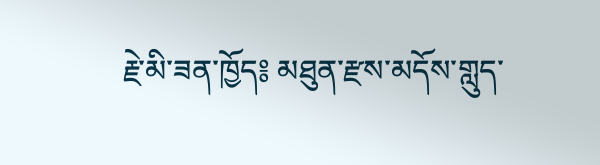རྗེ་མི་ཟན་ཁྱོད༔ མཐུན་རྫས་མདོས་གླུད་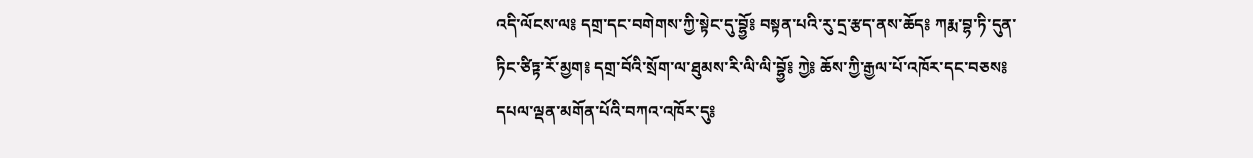འདི་ལོངས་ལ༔ དགྲ་དང་བགེགས་ཀྱི་སྟེང་དུ་བྷྱོ༔ བསྟན་པའི་རུ་དྲ་རྩད་ནས་ཆོད༔ ཀརྨ་བྷ་ཏི་དུན་ཏིང་ཙིཏྟ་རོ་མྱག༔ དགྲ་བོའི་སྲོག་ལ་ཐུམས་རི་ལི་ལི་བྷྱོ༔ ཀྱེ༔ ཆོས་ཀྱི་རྒྱལ་པོ་འཁོར་དང་བཅས༔ དཔལ་ལྡན་མགོན་པོའི་བཀའ་འཁོར་དུ༔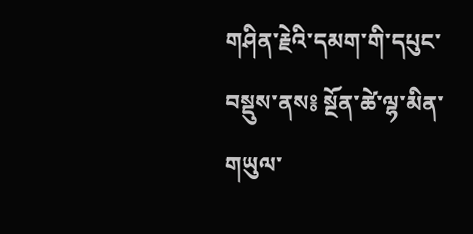གཤིན་རྗེའི་དམག་གི་དཔུང་བསྡུས་ནས༔ སྔོན་ཚེ་ལྷ་མིན་གཡུལ་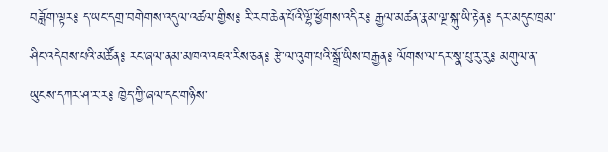བཟློག་ལྟར༔ ད་ཡང་དགྲ་བགེགས་འདུལ་འཚལ་གྱིས༔ རི་རབ་ཆེན་པོའི་ལྷོ་ཕྱོགས་འདིར༔ རྒྱལ་མཚན་རྣམ་ལྔ་སྐུ་ཡི་རྟེན༔ དར་མདུང་ཁྲམ་ཤིང་འདེབས་པའི་མཚོན༔ རང་ཞལ་ནམ་མཁའ་འཇའ་རིས་ཅན༔ རྩེ་ལ་འུག་པའི་སྒྲོ་ཡིས་བརྒྱན༔ ལོགས་ལ་དར་སྣ་པུ་རུ་རུ༔ མགུལ་ན་ཡུངས་དཀར་ཤ་ར་ར༔ ཁྱེད་ཀྱི་ཞལ་དང་གཉིས་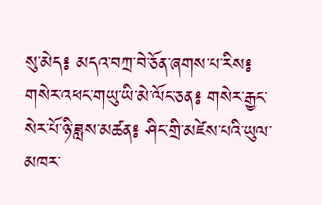སུ་མེད༔ མདའ་བཀྲ་བེ་ཅོན་ཞགས་པ་རིས༔ གསེར་འཕང་གཡུ་ཡི་མེ་ལོང་ཅན༔ གསེར་རྒྱང་སེར་པོ་ཉི་ཟླས་མཚན༔ ཤིང་གྲི་མཛེས་པའི་ཡུལ་མཁར་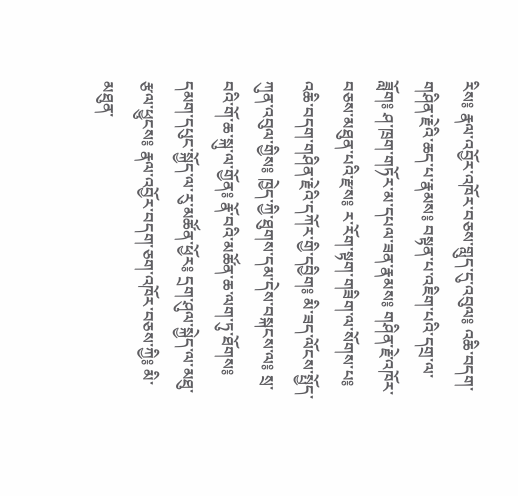རིས༔ རྣལ་འབྱོར་འཁོར་བཅས་གླུད་དུ་འབུལ༔ འཆི་བདག་གཤིན་རྗེའི་ཆད་པ་རྣམས༔ བསྟན་པ་འཇིག་པའི་དགྲ་ལ་ཟློག༔ ཤ་ཁྲག་གཏོར་མ་དཔལ་ཟན་རྣམས༔ གཤིན་རྗེ་འཁོར་བཅས་མཐུན་པའི་རྫས༔ ར་རོག་སྟག་གཟིག་ལ་སོགས་པ༔ འཆི་བདག་གཤིན་རྗེའི་དཀོར་གྱི་དབྱིག༔ མི་ཟད་ལོངས་སྤྱོད་ཀུན་འབུལ་གྱིས༔ ཁྱེད་ཀྱི་ཐུགས་དམ་དེས་བསྐངས་ལ༔ སྲ་བའི་གོ་ཆ་སྐུ་ལ་གྱོན༔ རྣོ་བའི་མཚོན་ཆ་ལག་ཏུ་ཐོགས༔ དམག་དཔུང་སྐྱོད་ལ་རུ་མཚོན་ཕྱོར༔ དྲག་ཤུལ་སྐྱེད་ལ་མཐུ་རྩལ་ཕྱུངས༔ རྣལ་འབྱོར་བདག་ཅག་འཁོར་བཅས་ཀྱི༔ མི་མཐུན་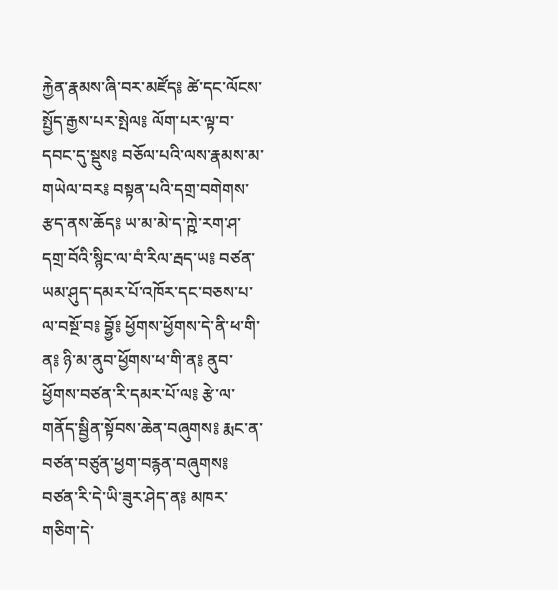རྐྱེན་རྣམས་ཞི་བར་མཛོད༔ ཚེ་དང་ལོངས་སྤྱོད་རྒྱས་པར་སྤེལ༔ ལོག་པར་ལྟ་བ་དབང་དུ་སྡུས༔ བཅོལ་པའི་ལས་རྣམས་མ་གཡེལ་བར༔ བསྟན་པའི་དགྲ་བགེགས་རྩད་ནས་ཆོད༔ ཡ་མ་མེ་ད་ཀྵེ་རག་ཤ་དགྲ་བོའི་སྙིང་ལ་བཾ་རིལ་རྦད་ཡ༔ བཙན་ཡམ་ཤུད་དམར་པོ་འཁོར་དང་བཅས་པ་ལ་བསྔོ་བ༔ བྷྱོ༔ ཕྱོགས་ཕྱོགས་དེ་ནི་ཕ་གི་ན༔ ཉི་མ་ནུབ་ཕྱོགས་ཕ་གི་ན༔ ནུབ་ཕྱོགས་བཙན་རི་དམར་པོ་ལ༔ རྩེ་ལ་གནོད་སྦྱིན་སྟོབས་ཆེན་བཞུགས༔ རྨང་ན་བཙན་བཙུན་ཕྱག་བརྙན་བཞུགས༔ བཙན་རི་དེ་ཡི་ཟུར་ཤེད་ན༔ མཁར་གཅིག་དེ་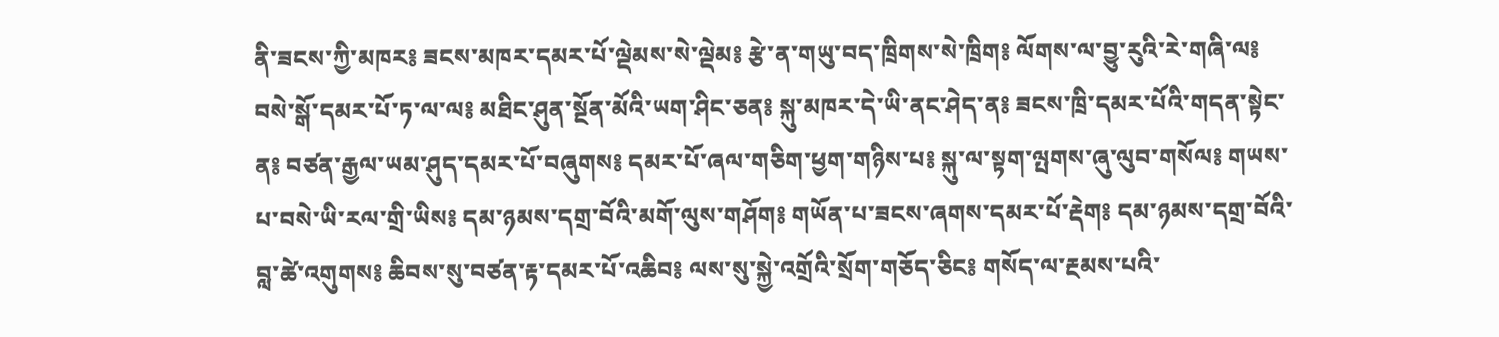ནི་ཟངས་ཀྱི་མཁར༔ ཟངས་མཁར་དམར་པོ་ལྡེམས་སེ་ལྡེམ༔ རྩེ་ན་གཡུ་བད་ཁྲིགས་སེ་ཁྲིག༔ ལོགས་ལ་བྱུ་རུའི་རེ་གཞི་ལ༔ བསེ་སྒོ་དམར་པོ་ཏ་ལ་ལ༔ མཐིང་ཤུན་སྔོན་མོའི་ཡག་ཤིང་ཅན༔ སྐུ་མཁར་དེ་ཡི་ནང་ཤེད་ན༔ ཟངས་ཁྲི་དམར་པོའི་གདན་སྟེང་ན༔ བཙན་རྒྱལ་ཡམ་ཤུད་དམར་པོ་བཞུགས༔ དམར་པོ་ཞལ་གཅིག་ཕྱག་གཉིས་པ༔ སྐུ་ལ་སྟག་ལྤགས་ཞུ་ལུབ་གསོལ༔ གཡས་པ་བསེ་ཡི་རལ་གྲི་ཡིས༔ དམ་ཉམས་དགྲ་བོའི་མགོ་ལུས་གཤོག༔ གཡོན་པ་ཟངས་ཞགས་དམར་པོ་རྡེག༔ དམ་ཉམས་དགྲ་བོའི་བླ་ཚེ་འགུགས༔ ཆིབས་སུ་བཙན་རྟ་དམར་པོ་འཆིབ༔ ལས་སུ་སྐྱེ་འགྲོའི་སྲོག་གཅོད་ཅིང༔ གསོད་ལ་རྔམས་པའི་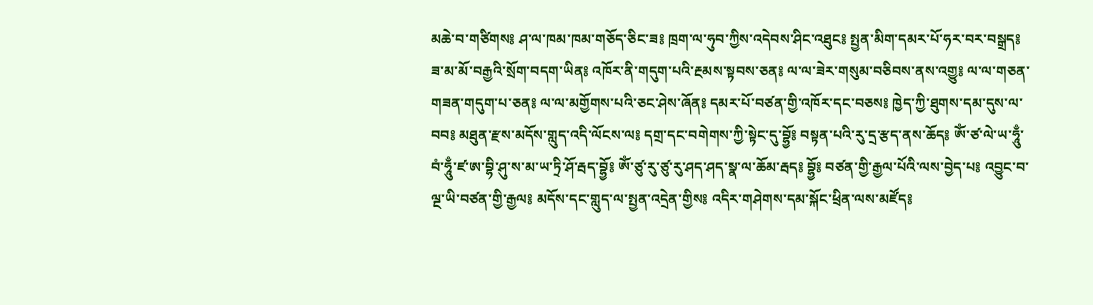མཆེ་བ་གཙིགས༔ ཤ་ལ་ཁམ་ཁམ་གཅོད་ཅིང་ཟ༔ ཁྲག་ལ་ཧུབ་ཀྱིས་འདེབས་ཤིང་འཐུང༔ སྤྱན་མིག་དམར་པོ་ཧར་བར་བསྒྲད༔ ཟ་མ་མོ་བརྒྱའི་སྲོག་བདག་ཡིན༔ འཁོར་ནི་གདུག་པའི་རྔམས་སྟབས་ཅན༔ ལ་ལ་ཟེར་གསུམ་བཅིབས་ནས་འགྱུ༔ ལ་ལ་གཅན་གཟན་གདུག་པ་ཅན༔ ལ་ལ་མགྱོགས་པའི་ཅང་ཤེས་ཞོན༔ དམར་པོ་བཙན་གྱི་འཁོར་དང་བཅས༔ ཁྱེད་ཀྱི་ཐུགས་དམ་དུས་ལ་བབ༔ མཐུན་རྫས་མདོས་གླུད་འདི་ལོངས་ལ༔ དགྲ་དང་བགེགས་ཀྱི་སྟེང་དུ་བྷྱོ༔ བསྟན་པའི་རུ་དྲ་རྩད་ནས་ཆོད༔ ཨོཾ་ཙ་ལེ་ཡ་ཧཱུྃ་བཾ་ཧཱུྃ་ཛ་ཨ་བྷི་ཤུ་ས་མ་ཡ་ཏྲི་ཤོ་རྦད་བྷྱོ༔ ཨོཾ་ཙུ་རུ་ཙུ་རུ་ཤད་ཤད་སྣ་ལ་ཆོམ་རྦད༔ བྷྱོ༔ བཙན་གྱི་རྒྱལ་པོའི་ལས་བྱེད་པ༔ འབྱུང་བ་ལྔ་ཡི་བཙན་གྱི་རྒྱལ༔ མདོས་དང་གླུད་ལ་སྤྱན་འདྲེན་གྱིས༔ འདིར་གཤེགས་དམ་སྐོང་ཕྲིན་ལས་མཛོད༔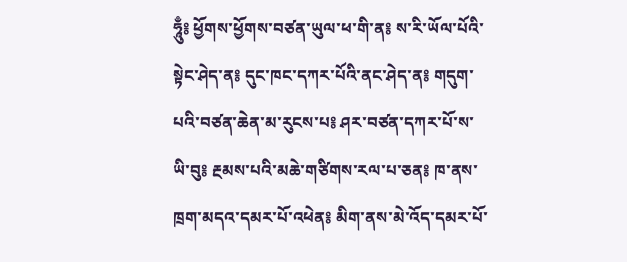ཧཱུྃ༔ ཕྱོགས་ཕྱོགས་བཙན་ཡུལ་ཕ་གི་ན༔ ས་རི་ཡོལ་པོའི་སྟེང་ཤེད་ན༔ དུང་ཁང་དཀར་པོའི་ནང་ཤེད་ན༔ གདུག་པའི་བཙན་ཆེན་མ་རུངས་པ༔ ཤར་བཙན་དཀར་པོ་ས་ཡི་བུ༔ རྔམས་པའི་མཆེ་གཙིགས་རལ་པ་ཅན༔ ཁ་ནས་ཁྲག་མདའ་དམར་པོ་འཕེན༔ མིག་ནས་མེ་འོད་དམར་པོ་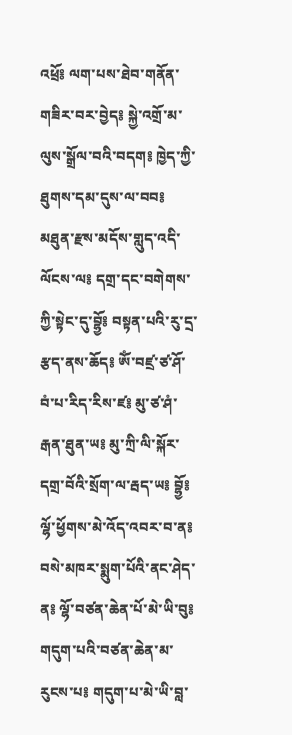འཕྲོ༔ ལག་པས་ཐེབ་གནོན་གཟིར་བར་བྱེད༔ སྐྱེ་འགྲོ་མ་ལུས་སྒྲོལ་བའི་བདག༔ ཁྱེད་ཀྱི་ཐུགས་དམ་དུས་ལ་བབ༔ མཐུན་རྫས་མདོས་གླུད་འདི་ལོངས་ལ༔ དགྲ་དང་བགེགས་ཀྱི་སྟེང་དུ་བྷྱོ༔ བསྟན་པའི་རུ་དྲ་རྩད་ནས་ཆོད༔ ཨོཾ་བཛྲ་ཙ་ཤོ་བཾ་པ་རིད་རིས་ཛ༔ མུ་ཙ་ཤཾ་རྒན་ཐུན་ཡ༔ མུ་ཀྲི་ལི་སྐོར་དགྲ་བོའི་སྲོག་ལ་རྦད་ཡ༔ བྷྱོ༔ ལྷོ་ཕྱོགས་མེ་འོད་འབར་བ་ན༔ བསེ་མཁར་སྨུག་པོའི་ནང་ཤེད་ན༔ ལྷོ་བཙན་ཆེན་པོ་མེ་ཡི་བུ༔ གདུག་པའི་བཙན་ཆེན་མ་རུངས་པ༔ གདུག་པ་མེ་ཡི་བླ་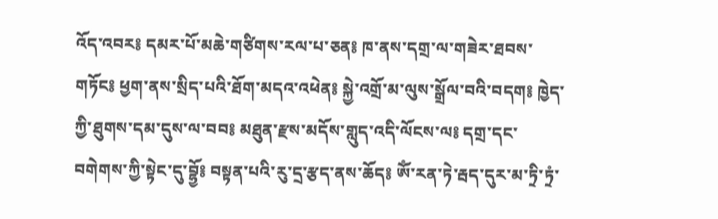འོད་འབར༔ དམར་པོ་མཆེ་གཙིགས་རལ་པ་ཅན༔ ཁ་ནས་དགྲ་ལ་གཟེར་ཐབས་གཏོང༔ ཕྱག་ནས་སྲིད་པའི་ཐོག་མདའ་འཕེན༔ སྐྱེ་འགྲོ་མ་ལུས་སྒྲོལ་བའི་བདག༔ ཁྱེད་ཀྱི་ཐུགས་དམ་དུས་ལ་བབ༔ མཐུན་རྫས་མདོས་གླུད་འདི་ལོངས་ལ༔ དགྲ་དང་བགེགས་ཀྱི་སྟེང་དུ་བྷྱོ༔ བསྟན་པའི་རུ་དྲ་རྩད་ནས་ཆོད༔ ཨོཾ་རན་ཏེ་རྦད་དུར་མ་ཏྲི་ཏྲཾ་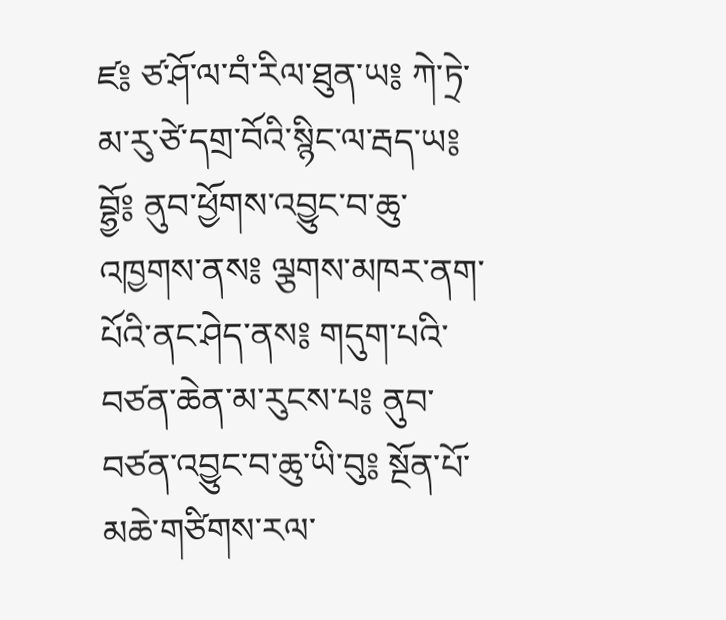ཛ༔ ཙ་ཤོ་ལ་བཾ་རིལ་ཐུན་ཡ༔ ཀེ་ཏྲེ་མ་རུ་ཙེ་དགྲ་བོའི་སྙིང་ལ་རྦད་ཡ༔ བྷྱོ༔ ནུབ་ཕྱོགས་འབྱུང་བ་ཆུ་འཁྱགས་ནས༔ ལྕགས་མཁར་ནག་པོའི་ནང་ཤེད་ནས༔ གདུག་པའི་བཙན་ཆེན་མ་རུངས་པ༔ ནུབ་བཙན་འབྱུང་བ་ཆུ་ཡི་བུ༔ སྔོན་པོ་མཆེ་གཙིགས་རལ་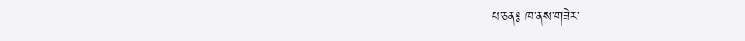པ་ཅན༔ ཁ་ནས་གཟེར་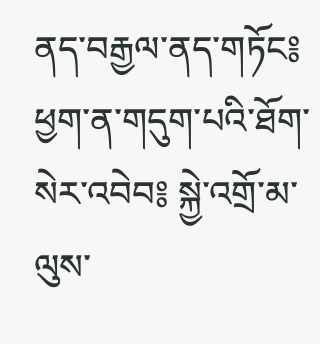ནད་བརྒྱལ་ནད་གཏོང༔ ཕྱག་ན་གདུག་པའི་ཐོག་སེར་འབེབ༔ སྐྱེ་འགྲོ་མ་ལུས་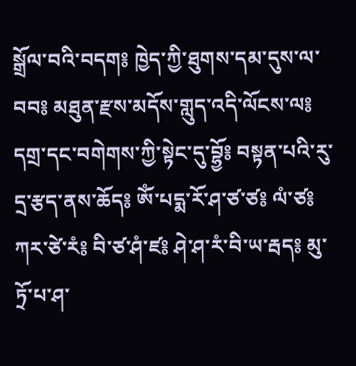སྒྲོལ་བའི་བདག༔ ཁྱེད་ཀྱི་ཐུགས་དམ་དུས་ལ་བབ༔ མཐུན་རྫས་མདོས་གླུད་འདི་ལོངས་ལ༔ དགྲ་དང་བགེགས་ཀྱི་སྟེང་དུ་བྷྱོ༔ བསྟན་པའི་རུ་དྲ་རྩད་ནས་ཆོད༔ ཨོཾ་པདྨ་རོ་ཤ་ཙ་ཙ༔ ལཾ་ཙ༔ ཀར་ཙེ་རཾ༔ བི་ཙ་ཤཾ་ཛ༔ ཤེ་ཤ་རཾ་བི་ཡ་རྦད༔ མུ་ཏྲོ་པ་ཤ་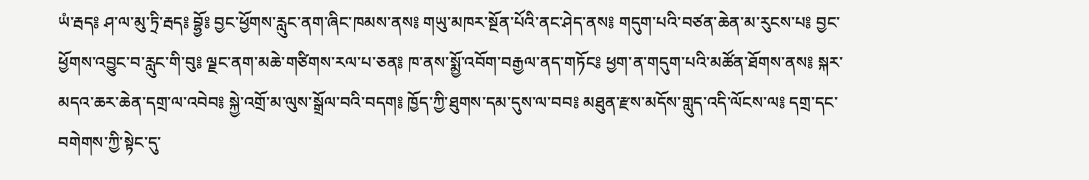ཡཾ་རྦད༔ ཤ་ལ་མུ་ཏྲི་རྦད༔ བྷྱོ༔ བྱང་ཕྱོགས་རླུང་ནག་ཞིང་ཁམས་ནས༔ གཡུ་མཁར་སྔོན་པོའི་ནང་ཤེད་ནས༔ གདུག་པའི་བཙན་ཆེན་མ་རུངས་པ༔ བྱང་ཕྱོགས་འབྱུང་བ་རླུང་གི་བུ༔ ལྗང་ནག་མཆེ་གཙིགས་རལ་པ་ཅན༔ ཁ་ནས་སྨྱོ་འབོག་བརྒྱལ་ནད་གཏོང༔ ཕྱག་ན་གདུག་པའི་མཚོན་ཐོགས་ནས༔ སྐར་མདའ་ཆར་ཆེན་དགྲ་ལ་འབེབ༔ སྐྱེ་འགྲོ་མ་ལུས་སྒྲོལ་བའི་བདག༔ ཁྱོད་ཀྱི་ཐུགས་དམ་དུས་ལ་བབ༔ མཐུན་རྫས་མདོས་གླུད་འདི་ལོངས་ལ༔ དགྲ་དང་བགེགས་ཀྱི་སྟེང་དུ་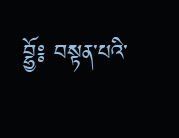བྷྱོ༔ བསྟན་པའི་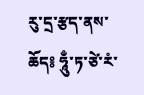རུ་དྲ་རྩད་ནས་ཆོད༔ ཧཱུྃ་ཏ་ཙེ་རཾ་